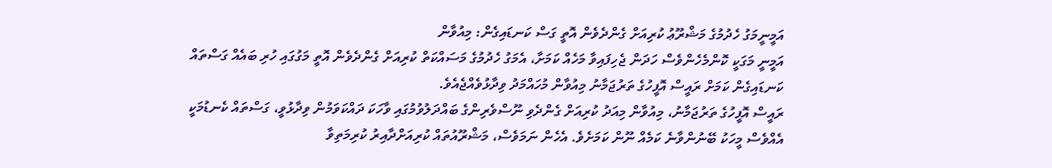އަމީނީމަގު ހެދުމުގެ މަޝްރޫޢު ކުރިއަށް ގެންދެވެން އޮތީ ގަސް ކަނޑައިގެން: މިއުވާން
އަމީނީ މަގަކީ ކޮންމެހެންވެސް ހަދަން ޖެހިފައިވާ މަހެއް ކަމަށާ، އެމަގު ހެދުމުގެ މަސައްކަތް ކުރިއަށް ގެންދެވެން އޮތީ މަގުގައި ހުރި ބައެއް ގަސްތައް ކަނޑައިގެން ކަމަށް ރައީސް އޮފީހުގެ ތަރުޖަމާނު މިއުވާން މުހައްމަދު ވިދާޅުވެއްޖެއެވެ.
ރައީސް އޮފީހުގެ ތަރުޖަމާނު، މިއުވާން މިއަދު ކުރިއަށް ގެންދެވި ނޫސްވެރިންގެ ބައްދަލުވުމުގައި ވާހަކަ ދައްކަވަމުން ވިދާޅުވީ، ގަސްތައް ކެނޑުމަކީ އެއްވެސް މީހަކު ބޭނުންވާނެ ކަމެއް ނޫން ކަމަށެވެ. އެހެން ނަމަވެސް، މަޝްރޫއުތައް ކުރިއަށްދާއިރު ކުރިމަތިވާ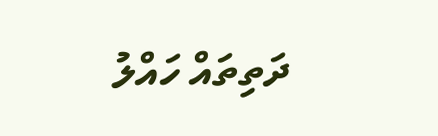ދަތިތައް ހައްލު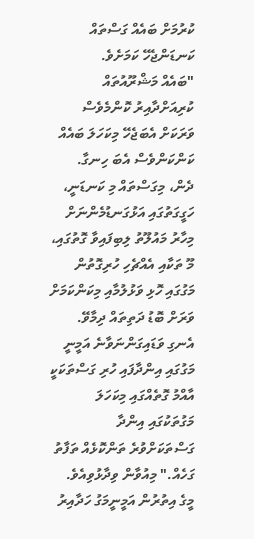ކުރުމަށް ބައެއް ގަސްތައް ކަނޑަންޖެހޭ ކަމަށެވެ.
"ބައެއް މަޝްރޫއުތައް ކުރިއަށްދާއިރު ކޮންމެވެސް ވަރަކަށް އެބަޖެހޭ މިކަހަލަ ބައެއް ކަންކަންވެސް އެބަ ހިނގާ. ދެން، މިގަސްތައް މި ކަނޑަނީ، ހަގީގަތުގައި އަޅުގަނޑުމެންނަށް މިހާރު މައުލޫތު ލިބިފައިވާ ގޮތުގައި، މޫ ތަކާއި އެއްޗެހި ހުރިގޮތުން މަގުގައި ހޮޅި ވަޅުލުމާއި މިކަންކަމަށް ވަރަށް ބޮޑު ދަތިތައް ދިމާވޭ. އެނގި ވަޑައިގަންނަވާނެ އަމީނީ މަގުގައި އިންދާފައި ހުރި ގަސްތަކަކީ އާއްމު ގޮތެއްގައި މިކަހަލަ މަގުތަކުގައި އިންދާ ގަސްތަކަށްވުރެ ތަންކޮޅެއް ތަފާތު ގަހެއް." މިއުވާން ވިދާޅުވިއެވެ.
މީގެ އިތުރުން އަމީނީމަގު ހަދާއިރު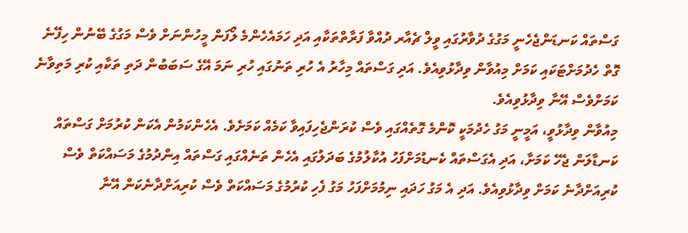ގަސްތައް ކަނޑަންޖެހެނީ މަގުގެ ދުވާރުގައި ވީލް ޗެއާރ ދުއްވާ ފަރާތްތަކާއި އަދި ހަމައެހެންމެ ލޯފަން މީހުންނަށް ވެސް މަގުގެ ބޭނުން ހިފޭނެ ގޮތް ހެދުމަށްޓަކައި ކަމަށް މިއުވާން ވިދާޅުވިއެވެ. އަދި ގަސްތައް މިހާރު އެ ހުރި ތަނުގައި ހުރި ނަމަ އޭގެ ސަބަބުން ދަތި ތަކާއި ކުރި މަތިވާނެ ކަމަށްވެސް އޭނާ ވިދާޅުވިއެވެ.
މިއުވާން ވިދާޅުވީ، އަމީނީ މަގު ހެދުމަކީ ކޮންމެ ގޮތެއްގައި ވެސް ކުރަންޖެހިފައިވާ ކަމެއް ކަމަށެވެ. އެހެންކަމުން އެކަން ކުރުމަށް ގަސްތައް ކަނޑާލަން ޖެހޭ ކަމަށާ، އަދި އެގަސްތައް ކެނޑުމަށްފަހު އުކާލުމުގެ ބަދަލުގައި އެހެން ތަނެއްގައި ގަސްތައް އިންދުމުގެ މަސައްކަތް ވެސް ކުރިއަށްދާނެ ކަމަށް ވިދާޅުވިއެވެ. އަދި އެ މަގު ހަދައި ނިމުމަށްފަހު މަގު ފެހި ކުރުމުގެ މަސައްކަތް ވެސް ކުރިއަށްދާނެކަން އޭނާ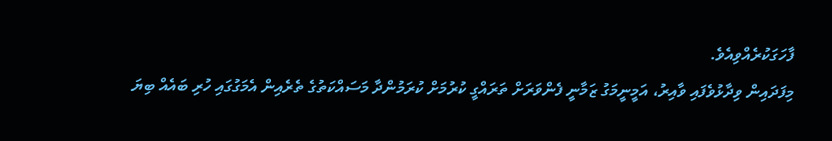ފާހަގަކުރެއްވިއެވެ.
މިފަދައިން ވިދާޅުވެފައި ވާއިރު، އަމީނީމަގު ޒަމާނީ ފެންވަރަށް ތަރައްގީ ކުރުމަށް ކުރަމުންދާ މަސައްކަތުގެ ތެރެއިން އެމަގުގައި ހުރި ބައެއް ބިޔަ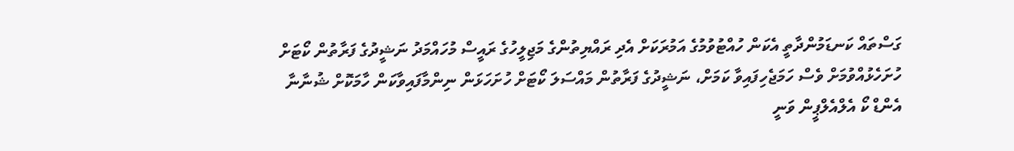ގަސްތައް ކަނޑަމުންދާތީ އެކަން ހުއްޓުވުމުގެ އަމުރަކަށް އެދި ރައްޔިތުންގެ މަޖިލީހުގެ ރައީސް މުހައްމަދު ނަޝީދުގެ ފަރާތުން ކޯޓަށް ހުށަހެޅުއްވުމަށް ވެސް ހަމަޖެހިފައިވާ ކަމަށް، ނަޝީދުގެ ފަރާތުން މައްސަލަ ކޯޓަށް ހުށަހަޅަން ނިންމާފައިވާކަން ހާމަކޮށް ޝުނާނާ އެންޑް ކޯ އެލްއެލްޕީން ވަނީ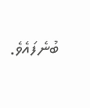ބުނެފައެވެ.